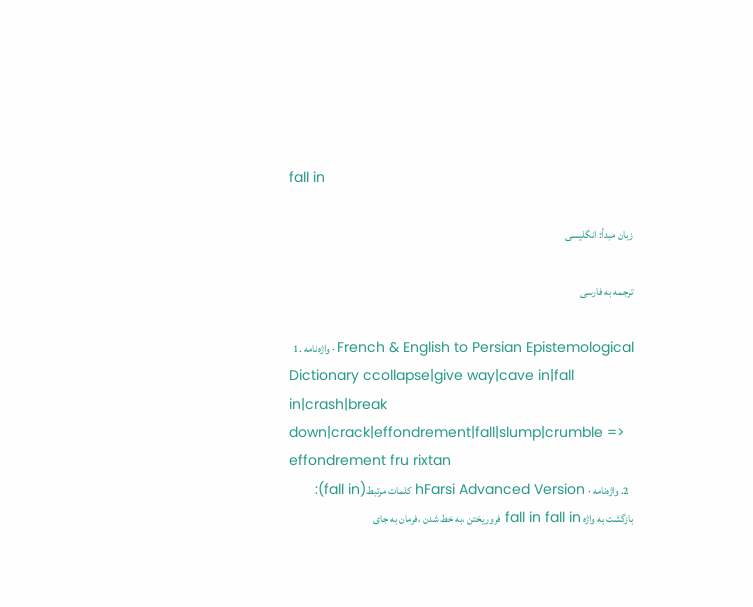fall in

زبان مبدأ: انگلیسی

ترجمه به فارسی

  1. واژه‌نامه · French & English to Persian Epistemological Dictionary ccollapse|give way|cave in|fall in|crash|break down|crack|effondrement|fall|slump|crumble => effondrement fru rixtan
  2. واژه‌نامه · hFarsi Advanced Version کلمات مرتبط(fall in): بازگشت به واژه fall in fall in فروريختن ،به خط شدن ،فرمان به جاى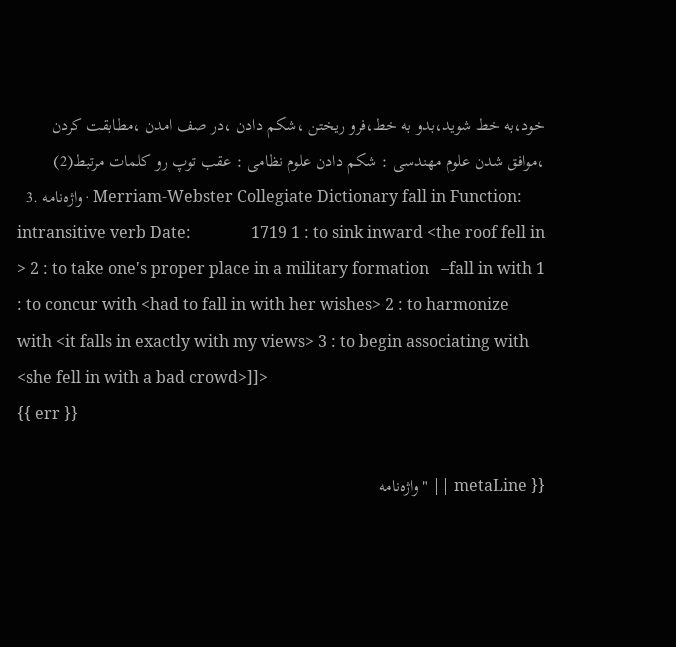خود،به خط شويد،بدو به خط،فرو ريختن ،شکم دادن ،در صف امدن ،مطابقت کردن ،موافق شدن علوم مهندسى : شکم دادن علوم نظامى : عقب توپ رو کلمات مرتبط(2)
  3. واژه‌نامه · Merriam-Webster Collegiate Dictionary fall in Function:           intransitive verb Date:               1719 1 : to sink inward <the roof fell in > 2 : to take one's proper place in a military formation   –fall in with 1 : to concur with <had to fall in with her wishes> 2 : to harmonize with <it falls in exactly with my views> 3 : to begin associating with <she fell in with a bad crowd>]]>
{{ err }}

{{ metaLine || "واژه‌نامه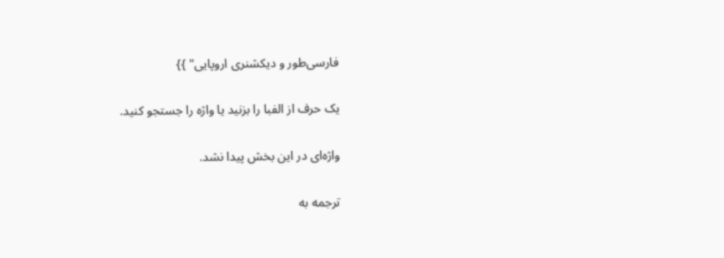فارسی‌طور و دیکشنری اروپایی" }}

یک حرف از الفبا را بزنید یا واژه را جستجو کنید.

واژه‌ای در این بخش پیدا نشد.

ترجمه به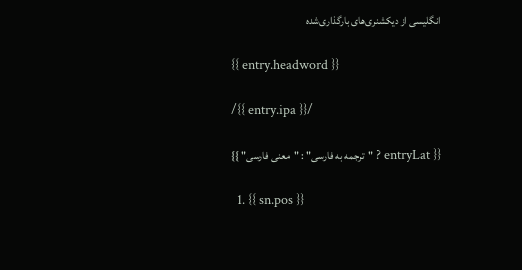انگلیسی از دیکشنری‌های بارگذاری‌شده

{{ entry.headword }}

/{{ entry.ipa }}/

{{ entryLat ? "ترجمه به فارسی" : "معنی فارسی" }}

  1. {{ sn.pos }}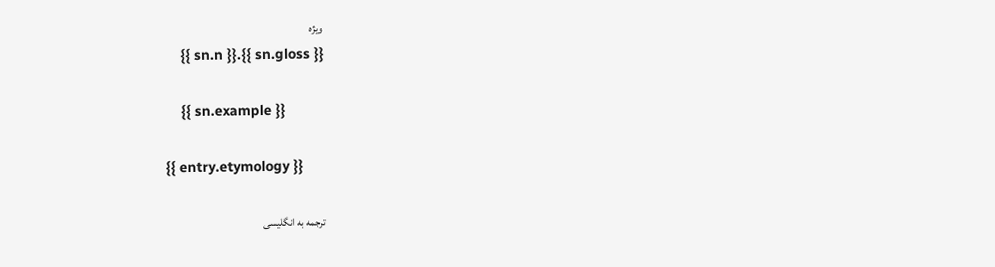ویژه
    {{ sn.n }}.{{ sn.gloss }}

    {{ sn.example }}

{{ entry.etymology }}

ترجمه به انگلیسی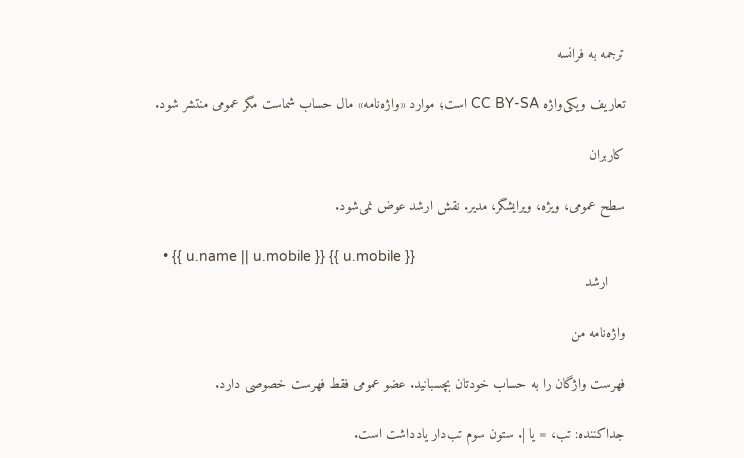ترجمه به فرانسه

تعاریف ویکی‌واژه CC BY-SA است؛ موارد «واژه‌نامه» مال حساب شماست مگر عمومی منتشر شود.

کاربران

سطح عمومی، ویژه، ویرایشگر، مدیر. نقش ارشد عوض نمی‌شود.

  • {{ u.name || u.mobile }} {{ u.mobile }}
    ارشد

واژه‌نامه من

فهرست واژگان را به حساب خودتان بچسبانید. عضو عمومی فقط فهرست خصوصی دارد.

جداکننده: تب، = یا |. ستون سوم تب‌دار یادداشت است.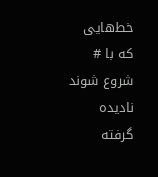خط‌هایی که با # شروع شوند نادیده گرفته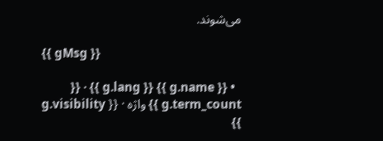می‌شوند.

{{ gMsg }}

  • {{ g.name }} {{ g.lang }} · {{ g.term_count }} واژه · {{ g.visibility }}